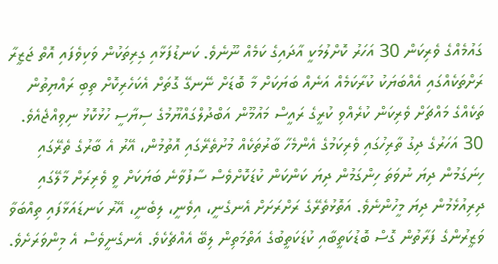ގައުމެއްގެ ވެރިކަން 30 އަހަރު ކޮށްލުމަކީ އާދައިގެ ކަމެއް ނޫނެވެ. ކަނޑުފަޅާއި ގިރިތަކުން ވަކިވެފައި އޮތް ޖަޒީރާ ރަށްތަކެއްގައި އެއްބަޔަކު ކުރާކަމެއް އަނެއް ބަޔަކަށް މާ ބޮޑަށް ނޭނގޭ ގޮތަށް އެކަހެރިކޮށް ތިބި ރައްޔިތުން ތަކެއްގެ މައްޗަށް ވެރިކަން ކުރެއްވި ކުރީގެ ރައީސް މައުމޫން އަބްދުލްގައްޔޫމުގެ ސިޔާސީ ހުޅުކޮޅު ނިވިއްޖެއެވެ.
30 އަހަރުގެ ދިގު ތާރިހުގައި ވެރިކަމުގެ އެންމެހާ ބާރުތަކެއް މުށުތެރޭގައި އޮތުމުން، އޭރު އެ ބާރުގެ ތެރޭގައި ހިނަގަމުން ދިޔަ ނުވަތަ ހިންގަމުން ދިޔަ ކަންކަން ކުޑަކޮށްވެސް ސާފުވާނެ ބަޔަކަށް ވީ ވެރިރަށް މާލޭގައި ދިރިއުޅެމުން ދިޔަ މީހުންނެވެ. އަތޮޅުތެރޭގެ ރަށްރަށަށް އެނގެނީ، އިވެނީ، ލިބެނީ، އޭރު ކަނޑައަޅާފައި ތިއްބަވާ ވަޒީރުންގެ ފަރާތުން ގޮސް ބޮޑުކަތީބާއި ކުޑަކަތީބުގެ އަތްމަތިން ލިބޭ އެއްޗެކެވެ. އެނގެނީވެސް އެ މިންވަރަށެވެ.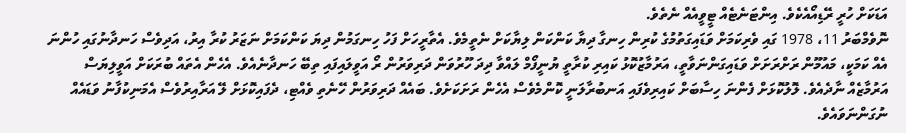އަޑަކަށް ހުރީ ރޭޑިއޯއެކެވެ. އިންޓަނެޓެއް ޓީވީއެއް ނެތެވެ.
ނޮވެމްބަރު 11، 1978 ގައި ވެރިކަމަށް ވަޑައިގަތުމުގެ ކުރިން ހިނގާ ދިޔާ ކަންކަން ލިޔާކަށް ނެތީމެވެ. އެތާރީހަށް ފަހު ހިނގަމުން ދިޔަ ކަންކަމަށް ނަޒަރު ކުރާ އިރު، އަދިވެސް ހަނދާނުގައި ހުންނަ އެއް ކަމަކީ، މައުމޫން ރަށްރަށަށް ވަޑައިގަންނަވާތީ، އަރުމާޒުކޮޅު ކައިރި ކުރާތީ ޔުނީފޯމް ލައްވާ ދިދަ ހޫރުވަން ދަރިވަރުން ރޯ އަވީލައިފައި ތިބޭ ހަނދާނެއެވެ. އެހެން އެތައް ބުރަކަށް އަވީލިޔަސް އަރުމާޒެއް ނާދެއެވެ. ލޮލުކޮޅަށް ފެންނަ ހިސާބަށް ކައިރިވެފައި އަނބުރާލަނީ ކޮންމެވެސް އެހެން ރަށަކަށެވެ. ބައެއް ދަރިވަރުން ހޭނެތި ވެއްޓި، ދެފައިކޮޅަށް ލޭ އަރާއިރުވެސް އެމަނިކުފާނު ވަޑައެއް ނުގަންނަވައެވެ.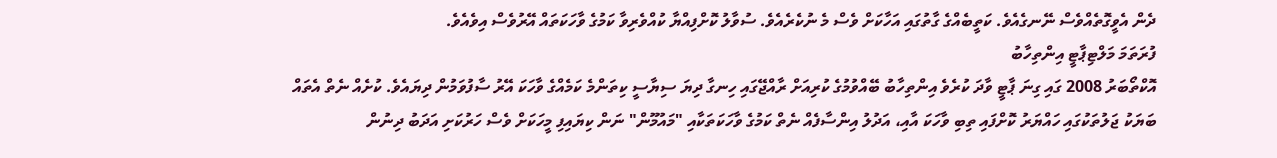ދެން އެވީގޮތެއްވެސް ނޭނގެއެވެ. ކަތީބެއްގެ ގާތުގައި އަހާކަށް ވެސް މެ ނުކެރެއެވެ. ސުވާލު ކޮށްފިއްޔާ ކުއްވެރިވާ ކަމުގެ ވާހަކަތައް އޭރުވެސް އިވެއެވެ.
ފުރަތަމަ މަލްޓިޕާޓީ އިންތިހާބު
އޮކްތޯބަރު 2008 ގައި ގިނަ ޕާޓީ ވާދަ ކުރެވެ އިންތިހާބު ބޭއްވުމުގެ ކުރިއަށް ރާއްޖޭގައި ހިނގާ ދިޔަ ސިޔާސީ ކިތަންމެ ކަމެއްގެ ވާހަކަ އޭރު ސާފުވަމުން ދިޔައެވެ. ކުށެއް ނެތް އެތައް ބަޔަކު ޖަލުތަކުގައި ހައްޔަރު ކޮށްފައި ތިބި ވާހަކަ އާއި، އަދުލު އިންސާފެއް ނެތް ކަމުގެ ވާހަކަތަކާއި "މައުމޫން" ނަން ކިޔައިފި މީހަކަށް ވެސް ހަރުކަށި އަދަބު ދިނުން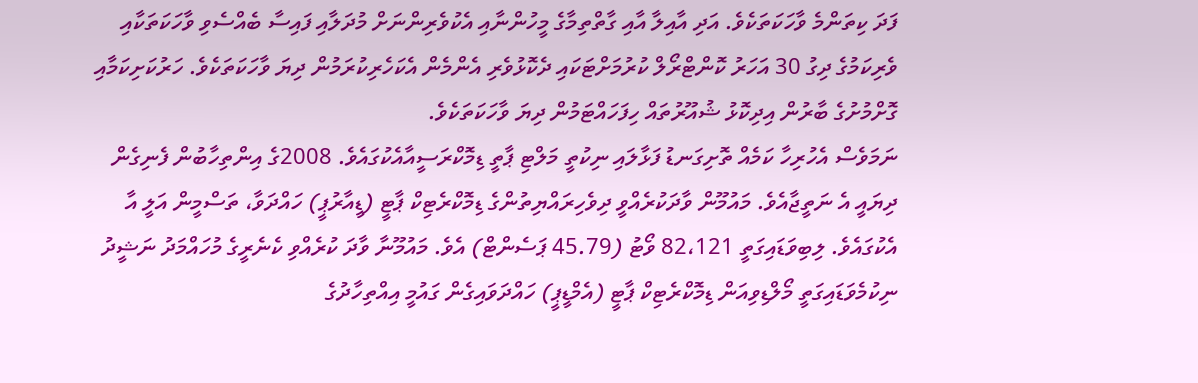ފަދަ ކިތަންމެ ވާހަކަތަކެވެ. އަދި އާއިލާ އާއި ގާތްތިމާގެ މީހުންނާއި އެކުވެރިންނަށް މުދަލާއި ފައިސާ ބެއްސެވި ވާހަކަތަކާއި ވެރިކަމުގެ ދިގު 30 އަހަރު ކޮންޓްރޯލް ކުރުމަށްޓަކައި ދެކޮޅުވެރި އެންމެން އެކަހެރިކުރަމުން ދިޔަ ވާހަކަތަކެވެ. ހަރުކަށިކަމާއި ގޮށްމުށުގެ ބާރުން އިދިކޮޅު ޝުއޫރުތައް ހިފަހައްޓަމުން ދިޔަ ވާހަކަތަކެވެ.
ނަމަވެސް އެހުރިހާ ކަމެއް ތޮށިގަނޑު ފަޅާލައި ނިކުތީ މަލްޓި ޕާތީ ޑިމޮކްރަސީއާއެކުގައެވެ. 2008ގެ އިންތިހާބުން ފެނިގެން ދިޔައީ އެ ނަތީޖާއެވެ. މައުމޫން ވާދަކުރެއްވީ ދިވެހިރައްޔިތުންގެ ޑިމޮކްރެޓިކް ޕާޓީ (ޑީއާރުޕީ) ހައްދަވާ، ތަސްމީން އަލީ އާ އެކުގައެވެ. ލިބިވަޑައިގަތީ 82،121 ވޯޓު (45.79 ޕަސެންޓް) އެވެ. މައުމޫނާ ވާދަ ކުރެއްވި ކެނެރީގެ މުހައްމަދު ނަޝީދު ނިކުމެވަޑައިގަތީ މޯލްޑިވިއަން ޑިމޮކްރެޓިކް ޕާޓީ (އެމްޑީޕީ) ހައްދަވައިގެން ގައުމީ އިއްތިހާދުގެ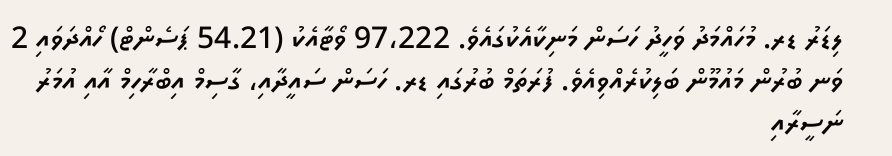ލިޑަރު ޑރ. މުހައްމަދު ވަހީދު ހަސަން މަނިކާއެކުގައެވެ. 97،222 ވޯޓާއެކު (54.21 ޕަސެންޓް) ހޯއްދަވައި 2 ވަނ ބުރުން މައުމޫން ބަލިކުރެއްވިއެވެ. ފުރަތަމް ބުރުގައި ޑރ. ހަސަން ސައީދާއި، ގާސިމް އިބްރާހިމް އާއި އުމަރު ނަސީރާއި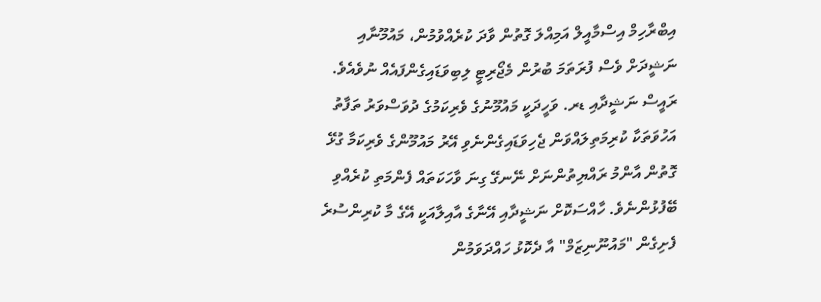އިބްރާހިމް އިސްމާއީލް އަމިއްލަ ގޮތުން ވާދަ ކުރެއްވުމުން، މައުމޫނާއި ނަޝީދަށް ވެސް ފުރަތަމަ ބުރުން މެޖޯރިޓީ ލިބިވަޑައިގެންފައެއް ނުވެއެވެ.
ރައީސް ނަޝީދާއި ޑރ. ވަހީދަކީ މައުމޫނުގެ ވެރިކަމުގެ ދުވަސްވަރު ތަފާތު އަހުވަތަކާ ކުރިމަތިލައްވަން ޖެހިވަޑައިގެންނެވި އޭރު މައުމޫންގެ ވެރިކަމާ ގުޅޭ ގޮތުން އާންމު ރައްޔިތުންނަށް ނޭނގޭ ގިނަ ވާހަކަތައް ފެންމަތި ކުރެއްވި ބޭފުޅުންނެވެ. ހާއްސަކޮށް ނަޝީދާއި އޭނާގެ އާއިލާއަކީ އޭގެ މާ ކުރިންސުރެ ފެށިގެން "މައުނޫނިޒަމް" އާ ދެކޮޅު ހައްދަވަމުން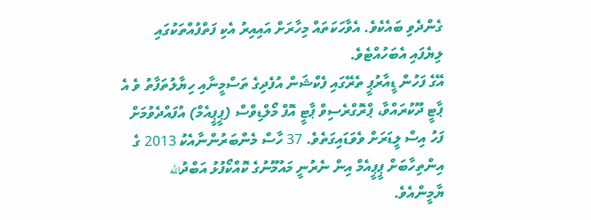ގެންދެވި ބައެކެވެ. އެވާހަކަތައް މިހާރަށް އައިއިރު އެކި ފަތްފުއްތަކުގައި ލިޔެފައި އެބަހުއްޓެވެ.
އޭގެ ފަހުން ޑީއާރުޕީ ތެރޭގައި ފެކްޝަން އުފެދިގެ ތަސްމީނާއި ހިޔާލުތަފާތު ވެ އެ ޕާޓީ ދޫކުރައްވާ، ޕްރޮގްރެސިވް ޕާޓީ އޮފް މޯލްޑިވްސް (ޕީޕީއެމް) އުފައްދެވުމަށް ފަހު އިސް ލީޑަރަށް ވެވަޑައިގަތެވެ. 37 ހާސް މެންބަރުންނާއެކު 2013 ގެ އިންތިހާބަށް ޕީޕީއެމް އިން ނެރުނީ މައުމޫނުގެ ކޮއްކޯފުޅު އަބްދުالله ޔާމީންއެވެ.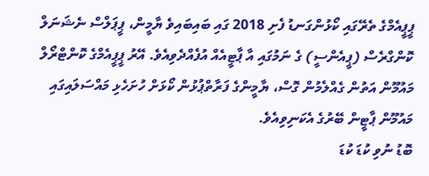ޕީޕީއެމްގެ ތެރޭގައި ކޯޅުންގަނޑު ފެށި 2018 ގައި ބައިބައިވެ ޔާމީން، ޕީޕަލްސް ނެޝަނަލް ކޮންގްރެސް (ޕީއެންސީ) ގެ ނަމުގައި އާ ޕާޓީއެއް އުފެއްދެވިއެވެ. އޭރު ޕީޕީއެމްގެ ކޮންޓްރޯލް މައުމޫން އަތުން ގެއްލެމުން ގޮސް، ޔާމީންގެ ފަރާތްޕުޅުން ކޯޅަށް ހުށަހެޅި މައްސަލައިގައި މައުމޫން ޕާޓީން ބޭރުގެ އެކަނިވިއެވެ.
ބޮޑު ނުވި ކުޑަ ކުޑަ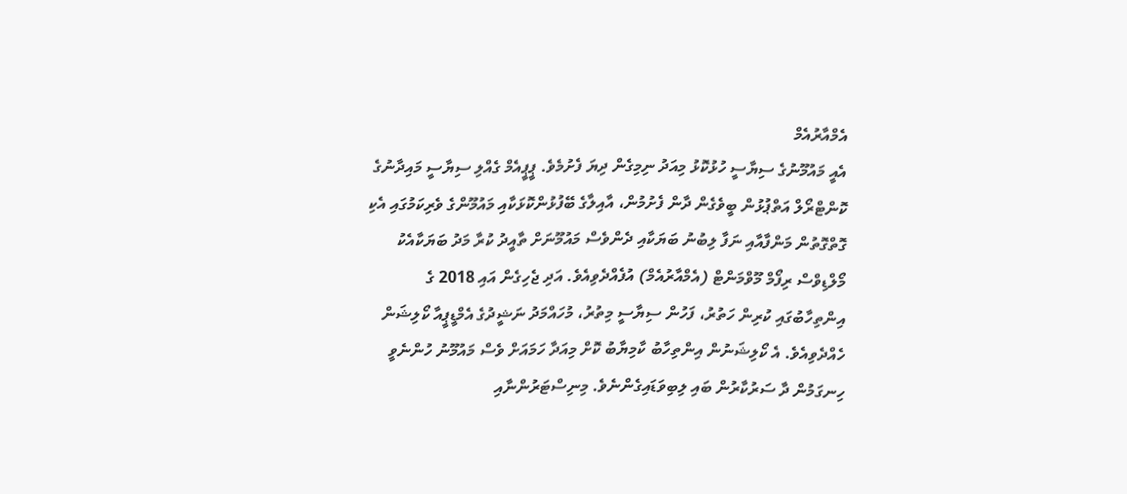އެމްއާރުއެމް
އެއީ މައުމޫނުގެ ސިޔާސީ ހުޅުކޮޅު މިއަދު ނިމިގެން ދިޔަ ފެށުމެވެ. ޕީޕީއެމް ގެއްލި ސިޔާސީ މައިދާނުގެ ކޮންޓްރޯލް އަތްޕުޅުން ބީވެގެން ދާން ފެށުމުން، އާއިލާގެ ބޭފުޅުންކޮޅަކާއި މައުމޫންގެ ވެރިކަމުގައި އެކި ގޮތްގޮތުން މަންފާއާއި ނަފާ ލިބުނު ބަޔަކާއި ދެންވެސް މައުމޫނަށް ތާއީދު ކުރާ މަދު ބަޔަކާއެކު މޯލްޑިވްސް ރިފޯމް މޫވްމަންޓް (އެމްއާރުއެމް) އުފެއްދެވިއެވެ. އަދި ޖެހިގެން އައި 2018 ގެ އިންތިހާބުގައި ކުރިން ހަތުރު، ފަހުން ސިޔާސީ މިތުރު، މުހައްމަދު ނަޝީދުގެ އެމްޑީޕީއާ ކޯލިޝަން ހެއްދެވިއެވެ. އެ ކޯލިޝަނުން އިންތިހާބު ކާމިޔާބު ކޮށް މިއަދާ ހަމައަށް ވެސް މައުމޫނު ހުންނެވީ ހިނގަމުން ދާ ސަރުކާރުން ބައި ލިބިވަޑައިގެންނެވެ. މިނިސްޓަރުންނާއި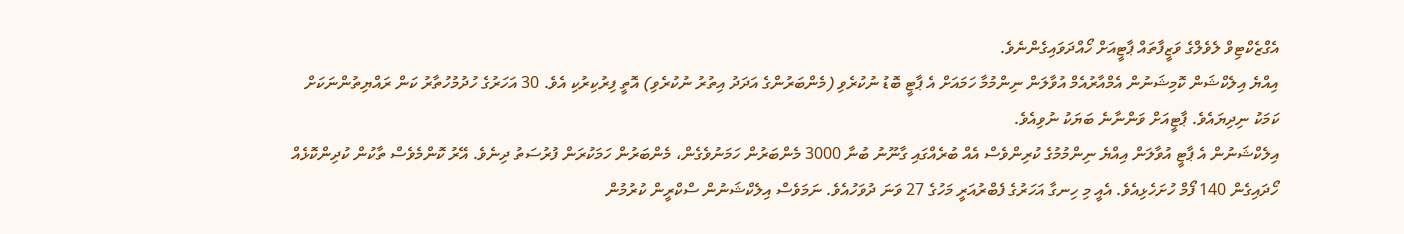އެގްޒެކްޓިވް ލެވެލްގެ ވަޒީފާތައް ޕާޓީއަށް ހޯއްދަވައިގެންނެވެ.
އިއްޔެ އިލެކްޝަން ކޮމިޝަނުން އެމްއާރުއެމް އުވާލަން ނިންމުމާ ހަމައަށް އެ ޕާޓީ ބޮޑު ނުކުރެވި (މެންބަރުންގެ އަދަދު އިތުރު ނުކުރެވި) އޮތީ ފިރުކިރުކި އެވެ. 30 އަހަރުގެ ހުދުމުހުތާރު ކަން ރައްޔިތުންނަކަށް ކަމަކު ނިދިޔައެވެ. ޕާޓީއަށް ވަންނާނެ ބަޔަކު ނުވިއެވެ.
އިލެކްޝަނުން އެ ޕާޓީ އުވާލަން އިއްޔެ ނިންމުމުގެ ކުރިންވެސް އެއް ބުރެއްގައި ގާނޫނު ބުނާ 3000 މެންބަރުން ހަމަނުވެގެން، މެންބަރުން ހަމަކުރަން ފުރުސަތު ދިނެވެ. އޭރު ކޮންމެވެސް ތާކުން ކުދިންކޮޅެއް ހޯދައިގެން 140 ފޯމް ހުށަހެޅިއެވެ. އެއީ މި ހިނގާ އަހަރުގެ ފެބްރުއަރީ މަހުގެ 27 ވަނަ ދުވަހުއެވެ. ނަމަވެސް އިލެކްޝަނުން ސްކްރީން ކުރުމުން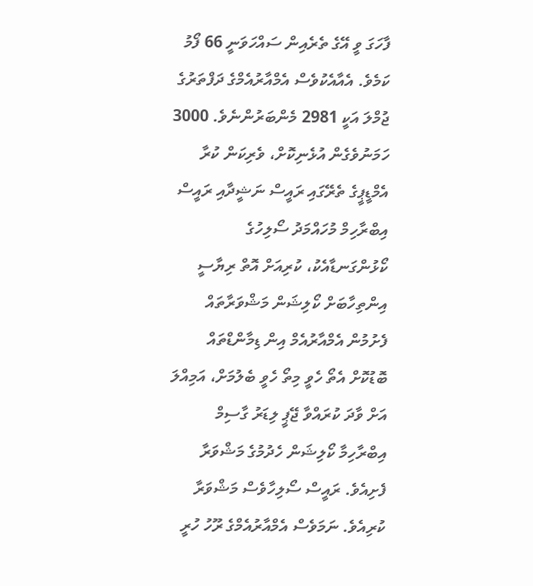ފާހަގަ ވީ އޭގެ ތެރެއިން ސައްހަވަނީ 66 ފޯމު ކަމެވެ. އެއާއެކުވެސް އެމްއާރުއެމްގެ ދަފްތަރުގެ ޖުމްލަ އަކީ 2981 މެންބަރުންނެވެ. 3000 ހަމަނުވެގެން އުޅެނިކޮށް، ވެރިކަން ކުރާ އެމްޑީޕީގެ ތެރޭގައި ރައީސް ނަޝީދާއި ރައީސް އިބްރާހިމް މުހައްމަދު ސޯލިހުގެ ކޯޅުންގަނޑާއެކު، ކުރިއަށް އޮތް ރިޔާސީ އިންތިހާބަށް ކޯލިޝަން މަޝްވަރާތައް ފެށުމުން އެމްއާރުއެމް އިން ޑިމާންޑްތައް ބޮޑުކޮށް އެތޯ ހެވީ މިތޯ ހެވީ ބެލުމަށް، އަމިއްލަ އަށް ވާދަ ކުރައްވާ ޖޭޕީ ލިޑަރު ގާސިމް އިބްރާހިމާ ކޯލިޝަން ހެދުމުގެ މަޝްވަރާ ފެށިއެވެ. ރައީސް ސޯލިހާވެސް މަޝްވަރާ ކުރިއެވެ. ނަމަވެސް އެމްއާރުއެމްގެ ރޫހު ހުރީ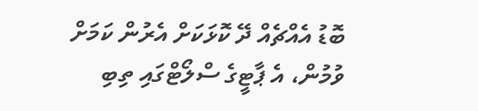ބޮޑު އެއްޗެއް ދޭ ކޮޅަކަށް އެރުން ކަމަށް ވުމުން، އެ ޕާޓީގެ ސްލޯޓްގައި ތިބި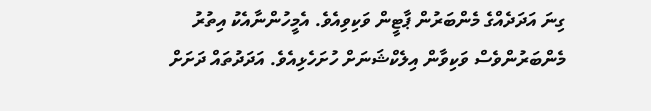ގިނަ އަދަދެއްގެ މެންބަރުން ޕާޓީން ވަކިވިއެވެ. އެމީހުންނާއެކު އިތުރު މެންބަރުންވެސް ވަކިވާން އިލެކްޝަނަށް ހުށަހެޅިއެވެ. އަދަދުތައް ދަށަށް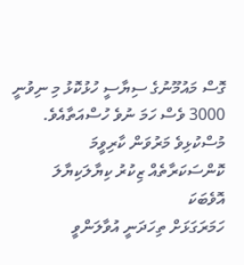ގޮސް މައުމޫނުގެ ސިޔާސީ ހުޅުކޮޅު މި ނިވުނީ 3000 ވެސް ހަމަ ނުވެ ހުސްއަތާއެވެ.
މުސްކުޅިވެ މަރުވަން ކާރިވީމަ ކޮންސަކަރާތެއް ޒިކުރު ކިޔާލަކިޔާލަ އޮވެބަކަ
ހަމަރަގަޅަށް ތިހަދަނީ އުވާލަންވީ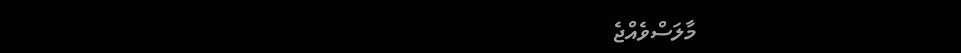މާލަސްވެއްޖެ